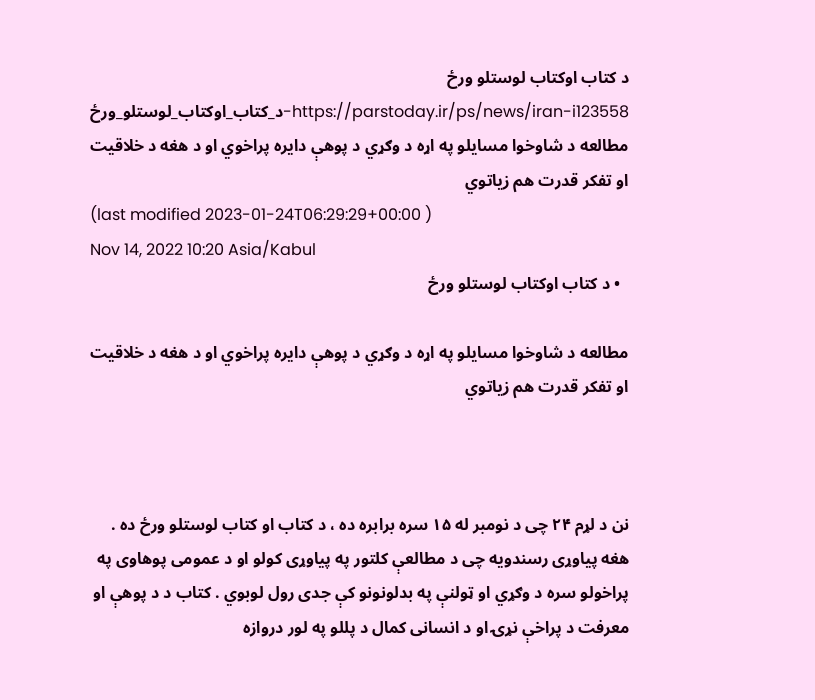د کتاب اوکتاب لوستلو ورځ
https://parstoday.ir/ps/news/iran-i123558-د_کتاب_اوکتاب_لوستلو_ورځ
مطالعه د شاوخوا مسایلو په اړه د وګړي د پوهې دایره پراخوي او د هغه د خلاقیت او تفکر قدرت هم زیاتوي
(last modified 2023-01-24T06:29:29+00:00 )
Nov 14, 2022 10:20 Asia/Kabul
  • د کتاب اوکتاب لوستلو ورځ

مطالعه د شاوخوا مسایلو په اړه د وګړي د پوهې دایره پراخوي او د هغه د خلاقیت او تفکر قدرت هم زیاتوي



نن د لړم ۲۴ چی د نومبر له ۱۵ سره برابره ده ، د کتاب او کتاب لوستلو ورځ ده .  هغه پیاوړی رسندویه چی د مطالعې کلتور په پیاوړی کولو او د عمومی پوهاوی په پراخولو سره د وګړي او ټولنې په بدلونونو کې جدی رول لوبوي . کتاب د د پوهې او معرفت د پراخې نړۍ او د انسانی کمال د پللو په لور دروازه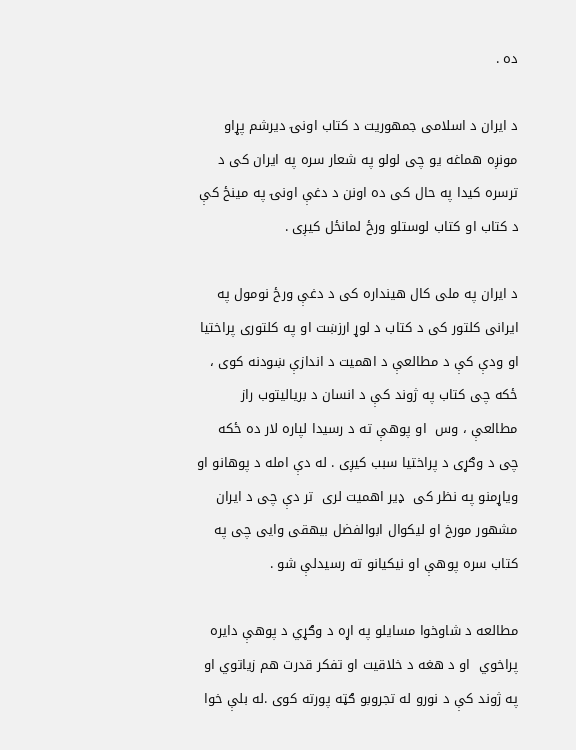ده .

د ایران د اسلامی جمهوریت د کتاب اونۍ دیرشم پړاو مونږه هماغه یو چی لولو په شعار سره په ایران کی د ترسره کیدا په حال کی ده اونن د دغې اونۍ په مینځ کې د کتاب او کتاب لوستلو ورځ لمانځل کیږی .

د ایران په ملی کال هینداره کی د دغې ورځ نومول په ایرانی کلتور کی د کتاب د لوړ ارزښت او په کلتوری پراختیا او ودې کې د مطالعې د اهمیت د اندازې ښودنه کوی ، ځکه چی کتاب په ژوند کې د انسان د بریالیتوب راز مطالعې ، وس  او پوهې ته د رسیدا لپاره لار ده ځکه چی د وګړی د پراختیا سبب کیږی . له دې امله د پوهانو او ویاړمنو په نظر کی  ډیر اهمیت لری  تر دې چی د ایران مشهور مورخ او لیکوال ابوالفضل بیهقی وایی چی په کتاب سره پوهې او نیکیانو ته رسیدلې شو .

مطالعه د شاوخوا مسایلو په اړه د وګړي د پوهې دایره پراخوي  او د هغه د خلاقیت او تفکر قدرت هم زیاتوي او په ژوند کې د نورو له تجروبو ګټه پورته کوی .له بلې خوا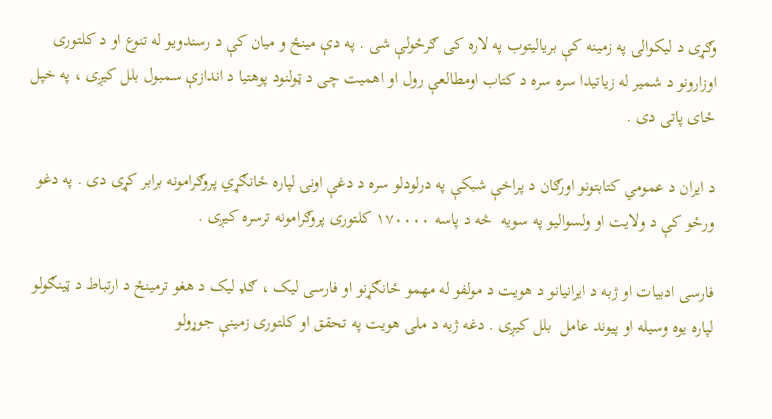وګړی د لیکوالۍ په زمینه کې بریالیتوب په لاره کی ګرځولې شی . په دې مینځ و میان کې د رسندویو له تنوع او د کلتوری اوزارونو د شمیر له زیاتیدا سره سره د کتاب اومطالعې رول او اهمیت چی د ټولنود پوهتیا د اندازې سمبول بلل کیږی ، په خپل ځای پاتی دی .

د ایران د عمومي کتابتونو اورګان د پراخې شبکې په درلودلو سره د دغې اونۍ لپاره ځانګړي پروګرامونه برابر کړی دی . په دغو ورځو کې د ولایت او ولسوالیو په سویه  څه د پاسه ۱۷۰۰۰۰ کلتوری پروګرامونه ترسره کیږی .

فارسی ادبیات او ژبه د ایرانیانو د هویت د مولفو له مهمو ځانګړنو او فارسی لیک ، ګډ لیک د هغو ترمینځ د ارتباط د ټینګولو لپاره یوه وسیله او پیوند عامل  بلل کیږی . دغه ژبه د ملی هویت په تحقق او کلتوری زمینې جوړولو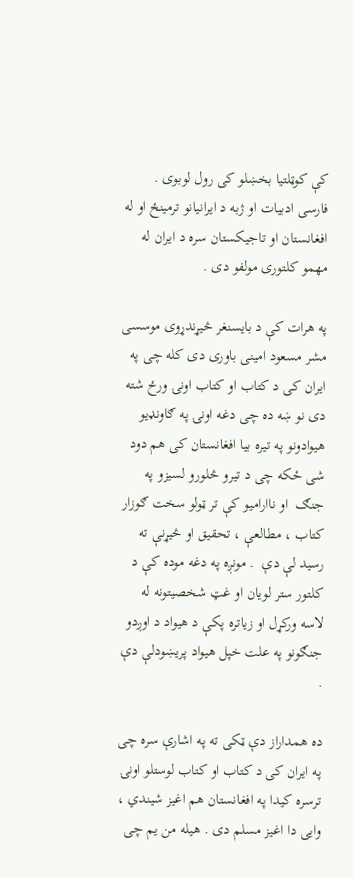کې کوټلتیا بخښلو کی رول لوبوی . فارسی ادبیات او ژبه د ایرانیانو ترمینځ او له افغانستان او تاجیکستان سره د ایران له مهمو کلتوری مولفو دی .

په هرات کې د بایسنغر څیړندړوی موسسی مشر مسعود امینی باوری دی کله چی په ایران کی د کتاب او کتاب اونۍ ورځ شته دی نو ښه ده چی دغه اونۍ په ګاونډیو هیوادونو په تیره بیا افغانستان کی هم دود شی ځکه چی د تیرو څلورو لسیزو په جنګ  او ناارامیو کې تر ټولو سخت ګوزار کتاب ، مطالعې ، تحقیق او څیړنې ته رسید لې دې  . مونږه په دغه موده کې د کلتور ستر لویان او غټ شخصیتونه له لاسه ورکړل او زیاتره پکې د هیواد د اوږدو جنګونو په علت خپل هیواد پریښودلې دې .

ده همداراز دې ټکی ته په اشارې سره چی په ایران کی د کتاب او کتاب لوستلو اونۍ ترسره کیدا په افغانستان هم اغیز شیندي ، وایی دا اغیز مسلم دی . هیله من یم چی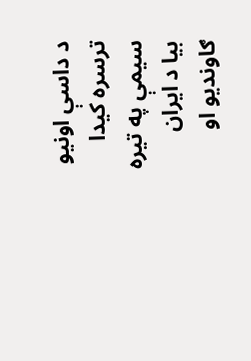د داسې اونیو ترسره کیدا سیمې په تیره بیا د ایران ګاوندیو او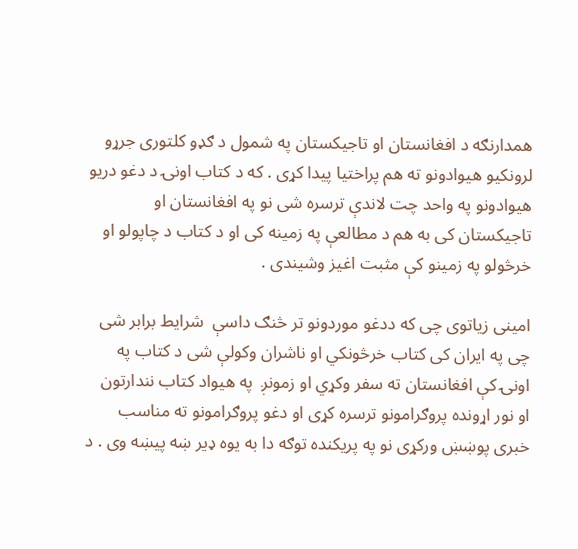همدارنګه د افغانستان او تاجیکستان په شمول د ګډو کلتوری جرړو لرونکیو هیوادونو ته هم پراختیا پیدا کړی . که د کتاب اونۍ د دغو دریو هیوادونو په واحد چت لاندې ترسره شی نو په افغانستان او تاجیکستان کی به هم د مطالعې په زمینه کی او د کتاب د چاپولو او خرڅولو په زمینو کې مثبت اغیز وشیندی .

امینی زیاتوی چی که ددغو موردونو تر څنګ داسې  شرایط برابر شی چی په ایران کی کتاب خرڅونکي او ناشران وکولې شی د کتاب په اونۍ کې افغانستان ته سفر وکړي او زمونږ  په هیواد کتاب نندارتون او نور اړونده پروګرامونو ترسره کړی او دغو پروګرامونو ته مناسب خبری پوښښ ورکړی نو په پریکنده توګه دا به یوه ډیر ښه پیښه وی . د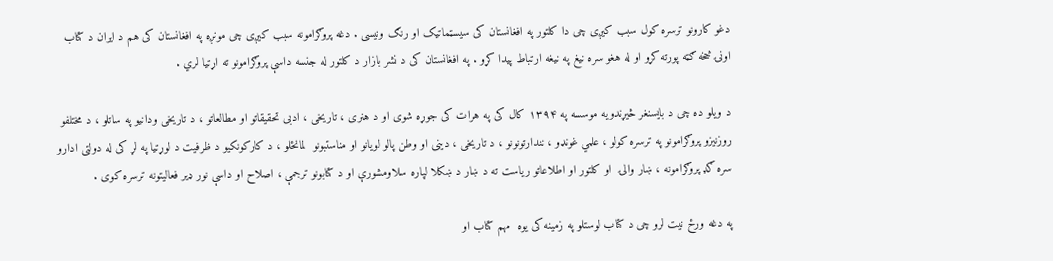دغو کارونو ترسره کول سبب کیږی چی دا کلتور په افغانستان کی سیسټماتیک او رنګ ونیسی . دغه پروګرامونه سبب کیږی چی مونږه په افغانستان کی هم د ایران د کتاب اونۍ څخه ګټه پورته کړو او له هغو سره نیغ په نیغه ارتباط پیدا کړو . په افغانستان کی د نشر بازار د کلتور له جنسه داسې پروګرامونو ته اړتیا لري .

د ویلو ده چی د بایسنغر څیړندویه موسسه په ۱۳۹۴ کال کی په هرات کی جوړه شوی او د هنری ، تاریخی ، ادبی تحقیقاتو او مطالعاتو ، د تاریخی ودانیو په ساتلو ، د مختلفو روزنیزو پروګرامونو په ترسره کولو ، علمي غونډو ، نندارتونونو ، د تاریخی ، دینی او وطن پالو لویانو او مناستبونو  لمانځلو ، د کارکونکیو د ظرفیت د لوړتیا په لړ کی له دولتی ادارو سره ګډ پروګرامونه ، ښار والۍ  او کلتور او اطلاعاتو ریاست ته د ښار د ښکلا لپاره سلاومشورې او د کتابونو ترجمې ، اصلاح او داسې نور ډیر فعالیتونه ترسره کوی .

په دغه ورځ نیت لرو چی د کتاب لوستلو په زمینه کی یوه  مهم کتاب او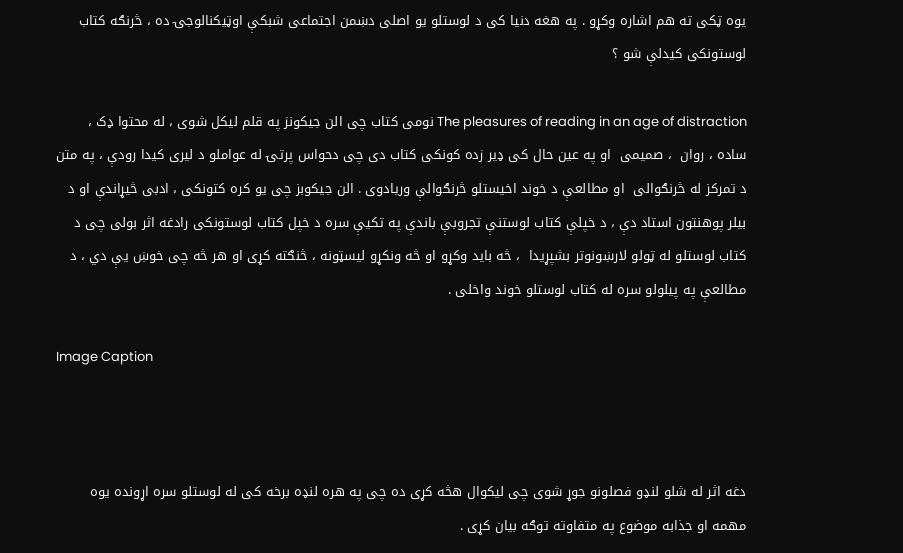یوه ټکی ته هم اشاره وکړو . په هغه دنیا کی د لوستلو یو اصلی دښمن اجتماعی شبکې اوټیکنالوجۍ ده ، څرنګه کتاب لوستونکی کیدلې شو ؟

The pleasures of reading in an age of distraction نومی کتاب چی الن جیکونز په قلم لیکل شوی ، له محتوا ډک ، ساده ، روان  ، صمیمی  او په عین حال کی ډیر زده کونکی کتاب دی چی دحواس پرتۍ له عواملو د لیری کیدا رودې ، په متن د تمرکز له څرنګوالی  او مطالعې د خوند اخیستلو څرنګوالې وریادوی . الن جیکوبز چی یو کره کتونکی ، ادبی څیړاندې او د بیلر پوهنتون استاد دې ، د خپلې کتاب لوستنې تجروبې باندې په تکیې سره د خپل کتاب لوستونکی رادغه اثر بولی چی د کتاب لوستلو له ټولو لارښونوتر بشپړیدا  ، څه باید وکړو او څه ونکړو لیسټونه ، څنګته کړی او هر څه چی خوښ یې دي ، د مطالعې په پیلولو سره له کتاب لوستلو خوند واخلی .

Image Caption



دغه اثر له شلو لنډو فصلونو جوړ شوی چی لیکوال هڅه کړی ده چی په هره لنډه برخه کی له لوستلو سره اړونده یوه مهمه او جذابه موضوع په متفاوته توګه بیان کړی .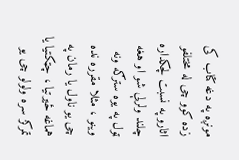مونږه په دغه کتاب کی زده کوو چی له مختلفو اثارو په نسبت لچکداره چلند ولرلې شو او هغه ټول په یوه سترګه ونه وینو ، مثلا مقرره نده چی یو ناول یا رمان په هماغه ځیرتیا ، چټکتیا یا تمرکز سره ولولو چی یو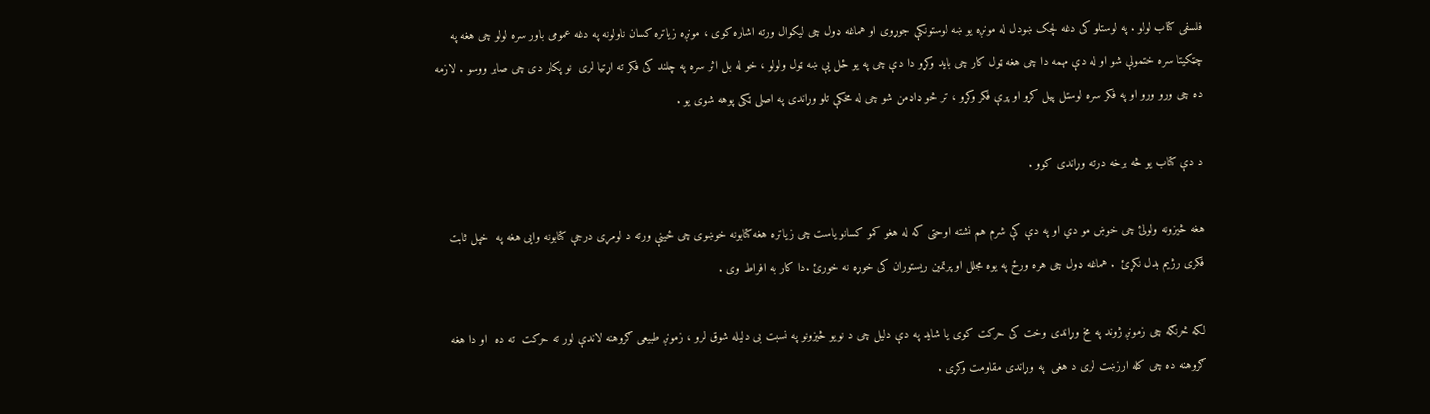فلسفی کتاب لولو . په لوستلو کی دغه لچک ښودل له مونږه یو ښه لوستونکې جوړوی او هماغه ډول چی لیکوال ورته اشاره کوی ، مونږه زیاتره کسان ناولونه په دغه عمومی باور سره لولو چی هغه په چټکیتا سره ختمولې شو او له دې مهمه دا چی هغه ټول کار چی باید وکړو دا دې چی په یو ځل یې ښه ټول ولولو ، خو له بل اثر سره په چلند کی فکر ته اړتیا لری  نو پکار دی چی صابر ووسو . لازمه ده چی ورو ورو او په فکر سره لوستل پیل کړو او پرې فکر وکړو ، تر څو ډاډمن شو چی له مخکې تلو وړاندی په اصلی ټکی پوهه شوی یو .

د دې کتاب یو څه برخه درته وړاندی کوو .

هغه څیزونه ولولئ چی خوښ مو دي او په دې کې شرم هم نشته اوحتی که له هغو کمو کسانو یاست چی زیاتره هغه کتابونه خوښوی چی ځینې ورته د لومړی درجې کتابونه وایی هغه په  خپل ثابت  فکری رژیم بدل نکړئ  . هماغه ډول چی هره ورځ په یوه مجلل او پرتمین ریستوران کی خوړه نه خورئ .دا کار به افراط وی .

لکه څرنګه چی زمونږ ژوند په مخ وړاندی وخت کی حرکت کوی یا شاید په دې دلیل چی د نویو څیزونو په نسبت بی دلیله شوق لرو ، زمونږ طبیعی ګروهنه لاندې لور ته حرکت  ته ده  او دا هغه ګروهنه ده چی کله ارزښت لری د هغی  په وړاندی مقاومت وکړی .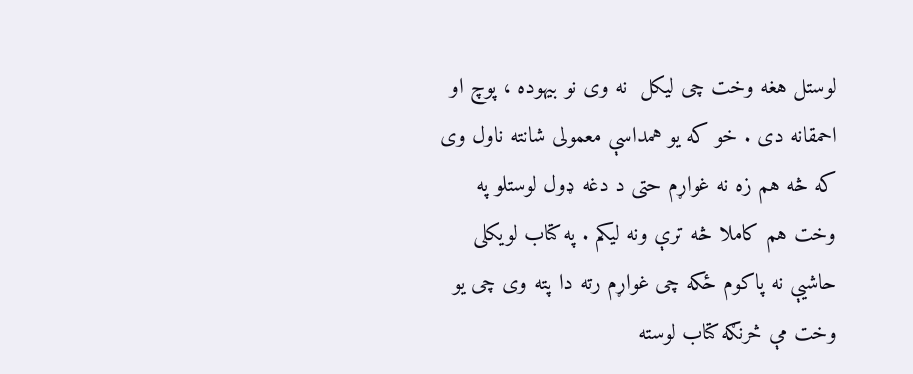لوستل هغه وخت چی لیکل  نه وی نو بیهوده ، پوچ او احمقانه دی . خو که یو همداسې معمولی شانته ناول وی که څه هم زه نه غواړم حتی د دغه ډول لوستلو په وخت هم کاملا څه ترې ونه لیکم . په کتاب لویکلی حاشیې نه پاکوم ځکه چی غواړم رته دا پته وی چی یو وخت مې څرنګه کتاب لوسته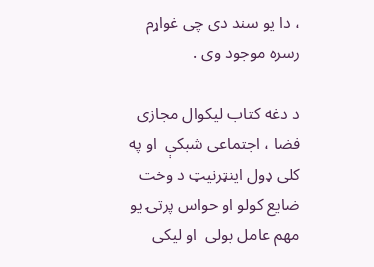، دا یو سند دی چی غواړم رسره موجود وی .

د دغه کتاب لیکوال مجازی فضا ، اجتماعی شبکې  او په کلی ډول اینټرنیټ د وخت ضایع کولو او حواس پرتۍ یو مهم عامل بولی  او لیکی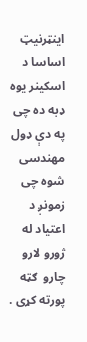اینټرنیټ اساسا د اسکینر یوه ډبه ده چی په دې ډول مهندسی شوه چی زمونږ د اعتیاد له ژورو لارو چارو  ګټه پورته کړی .